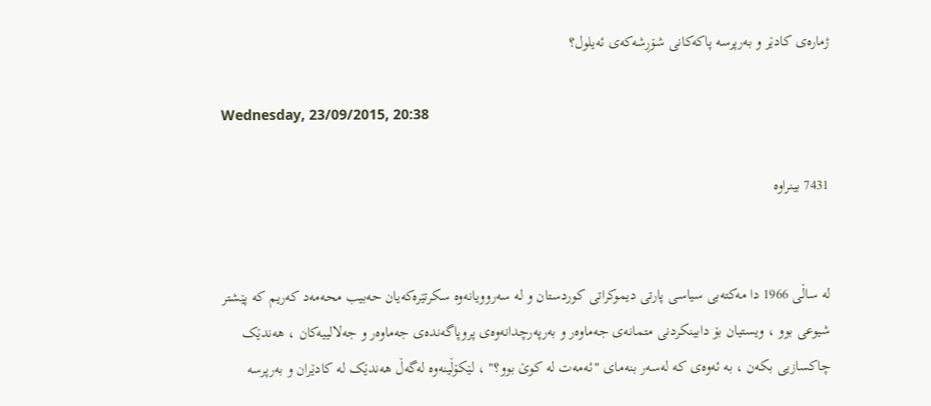ژمارەی کادێر و بەرپرسە پاکەکانی شۆڕشەکەی ئەیلول؟

Wednesday, 23/09/2015, 20:38

7431 بینراوە


لە ساڵی 1966 دا مەکتەبی سیاسی پارتی دیموکراتی کوردستان و لە سەروویانەوە سکرتێرەکەیان حەبیب محەمەد کەریم کە پێشتر شیوعی بوو ، ویستیان بۆ دابینکردنی متمانەی جەماوەر و بەرپەرچدانەوەی پروپاگەندەی جەماوەر و جەلالییەکان ، هەندێک چاکسازیی بکەن ، بە ئەوەی کە لەسەر بنەمای "ئەمەت لە کوێ بوو؟" ، لێکۆڵینەوە لەگەڵ هەندێک لە کادێران و بەرپرسە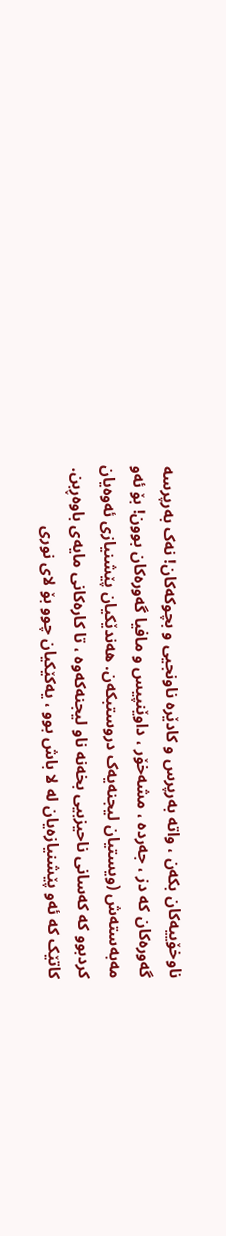ناوخۆییەکان بکەن ، واتە بەرپرس و کادێرە ناونجیی و بچوکەکان! نەک بەرپرسە گەورەکان کە دز ، جەردە ، مشەخۆر ، داوێنپیس و مافیا گەورەکان بوون! بۆ ئەو مەبەستەش (ویستیان لیجنەیەک دروستبکەن. هەندێکیان پێشنیازی ئەوەیان کردبوو کە کەسانی ناحیزبیی بخەنە ناو لیجنەکەوە ، تا کارەکانی مایەی باوەڕبن. کاتێک کە ئەو پێشنیازەیان لە لا باش بوو ، یەکێکیان چوو بۆ لای نوری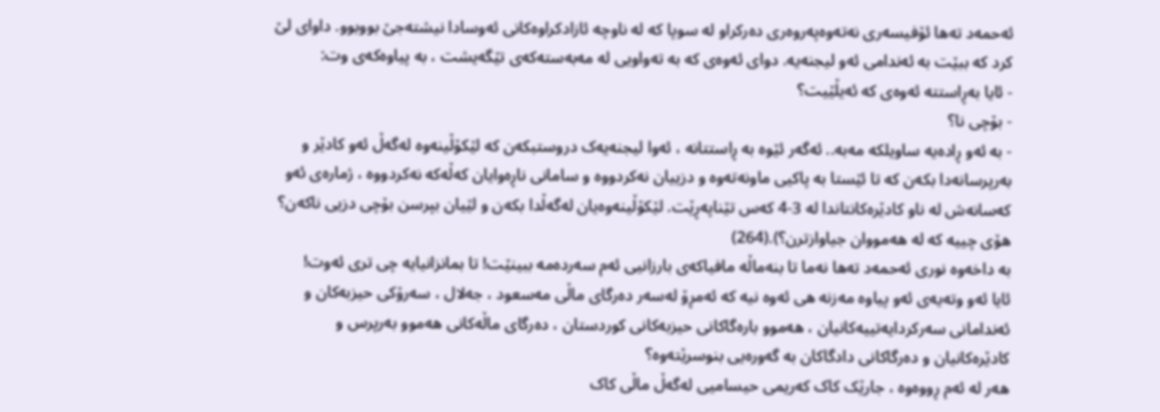ئەحمەد تەها ئۆفیسەری نەتەوەپەروەری دەرکراو لە سوپا کە لە ناوچە ئازادکراوەکانی ئەوسادا نیشتەجێ بووبوو. داوای لێ کرد کە ببێت بە ئەندامی ئەو لیجنەیە. دوای ئەوەی کە بە تەواویی لە مەبەستەکەی تێگەیشت ، بە پیاوەکەی وت:
- ئایا بەڕاستتە ئەوەی کە ئەیڵێیت؟
- بۆچی نا؟
- بە ئەو ڕادەیە ساویلکە مەبە.. ئەگەر ئێوە بە ڕاستتانە ، ئەوا لیجنەیەک دروستبکەن کە لێکۆڵینەوە لەگەڵ ئەو کادێر و بەرپرسانەدا بکەن کە تا ئێستا بە پاکیی ماونەتەوە و دزییان نەکردووە و سامانی ناڕەوایان کەڵەکە نەکردووە ، ژمارەی ئەو کەسانەش لە ناو کادێرەکانتاندا لە 3-4 کەس تێناپەڕێت. لێکۆڵینەوەیان لەگەڵدا بکەن و لێیان بپرسن بۆچی دزیی ناکەن؟ هۆی چییە کە لە هەمووان جیاوازترن؟).(264)
بە داخەوە نوری ئەحمەد تەها نەما تا بنەماڵە مافیاکەی بارزانیی ئەم سەردەمە ببینێت! تا بمانزانیایە چی تری ئەوت!
ئایا ئەو وتەیەی ئەو پیاوە مەزنە هی ئەوە نیە کە ئەمڕۆ لەسەر دەرگای ماڵی مەسعود ، جەلال ، سەرۆکی حیزبەکان و ئەندامانی سەرکردایەتییەکانیان ، هەموو بارەگاکانی حیزبەکانی کوردستان ، دەرگای ماڵەکانی هەموو بەرپرس و کادێرەکانیان و دەرگاکانی دادگاکان بە گەورەیی بنوسرێتەوە؟
هەر لە ئەم ڕووەوە ، جارێک کاک کەریمی حیسامیی لەگەڵ ماڵی کاک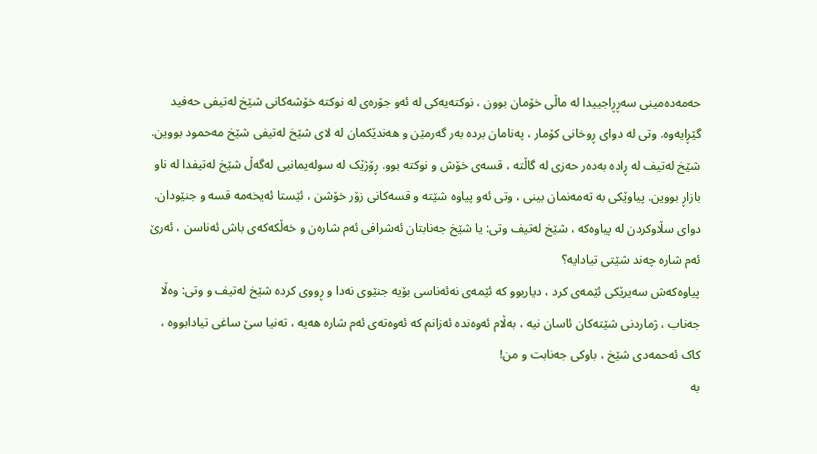حەمەدەمینی سەڕڕاجییدا لە ماڵی خۆمان بوون ، نوکتەیەکی لە ئەو جۆرەی لە نوکتە خۆشەکانی شێخ لەتیفی حەفید گێڕایەوە. وتی لە دوای ڕوخانی کۆمار ، پەنامان بردە بەر گەرمێن و هەندێکمان لە لای شێخ لەتیفی شێخ مەحمود بووین. شێخ لەتیف لە ڕادە بەدەر حەزی لە گاڵتە ، قسەی خۆش و نوکتە بوو. ڕۆژێک لە سولەیمانیی لەگەڵ شێخ لەتیفدا لە ناو بازاڕ بووین. پیاوێکی بە تەمەنمان بینی ، وتی ئەو پیاوە شێتە و قسەکانی زۆر خۆشن ، ئێستا ئەیخەمە قسە و جنێودان. دوای سڵاوکردن لە پیاوەکە ، شێخ لەتیف وتی: یا شێخ جەنابتان ئەشرافی ئەم شارەن و خەڵکەکەی باش ئەناسن ، ئەرێ ئەم شارە چەند شێتی تیادایە؟
پیاوەکەش سەیرێکی ئێمەی کرد ، دیاربوو کە ئێمەی نەئەناسی بۆیە جنێوی نەدا و ڕووی کردە شێخ لەتیف و وتی: وەڵا جەناب ، ژماردنی شێتەکان ئاسان نیە ، بەڵام ئەوەندە ئەزانم کە ئەوەتەی ئەم شارە هەیە ، تەنیا سێ ساغی تیادابووە ، کاک ئەحمەدی شێخ ، باوکی جەنابت و من!
بە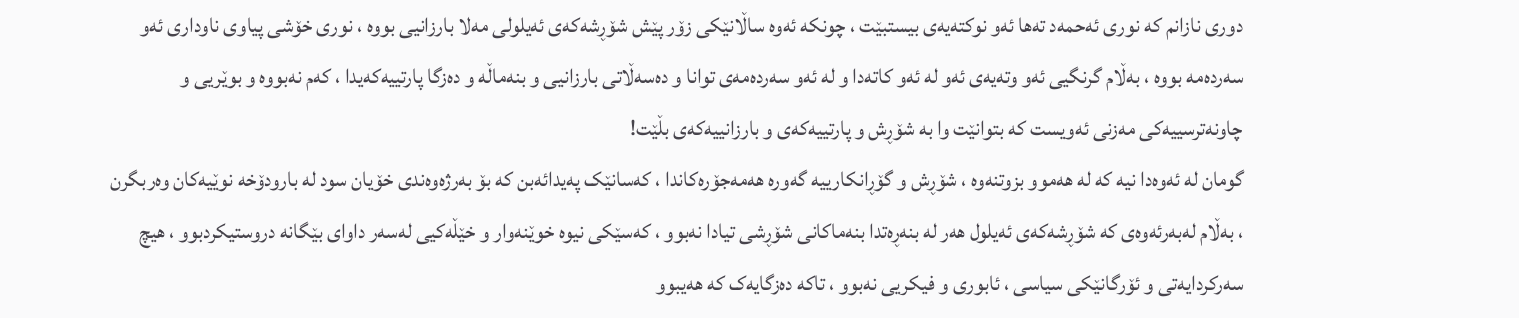دوری نازانم کە نوری ئەحمەد تەها ئەو نوکتەیەی بیستبێت ، چونکە ئەوە ساڵانێکی زۆر پێش شۆڕشەکەی ئەیلولی مەلا بارزانیی بووە ، نوری خۆشی پیاوی ناوداری ئەو سەردەمە بووە ، بەڵام گرنگیی ئەو وتەیەی ئەو لە ئەو کاتەدا و لە ئەو سەردەمەی توانا و دەسەڵاتی بارزانیی و بنەماڵە و دەزگا پارتییەکەیدا ، کەم نەبووە و بوێریی و چاونەترسییەکی مەزنی ئەویست کە بتوانێت وا بە شۆڕش و پارتییەکەی و بارزانییەکەی بڵێت!
گومان لە ئەوەدا نیە کە لە هەموو بزوتنەوە ، شۆڕش و گۆڕانکارییە گەورە هەمەجۆرەکاندا ، کەسانێک پەیدائەبن کە بۆ بەرژەوەندی خۆیان سود لە بارودۆخە نوێیەکان وەربگرن ، بەڵام لەبەرئەوەی کە شۆڕشەکەی ئەیلول هەر لە بنەڕەتدا بنەماکانی شۆڕشی تیادا نەبوو ، کەسێکی نیوە خوێنەوار و خێڵەکیی لەسەر داوای بێگانە دروستیکردبوو ، هیچ سەرکردایەتی و ئۆرگانێکی سیاسی ، ئابوری و فیکریی نەبوو ، تاکە دەزگایەک کە هەیبوو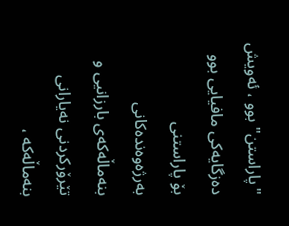"پاراستن" بوو ، ئەویش دەزگایەکی مافیایی بوو بۆ پاراستنی بەرژەوەندەکانی بنەماڵەکەی بارزانیی و تێرۆرکردنی نەیارانی بنەماڵەکە ،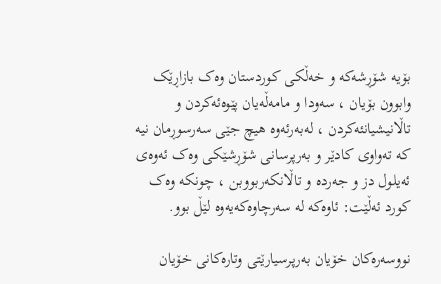بۆیە شۆڕشەکە و خەڵکی کوردستان وەک بازاڕێک وابوون بۆیان ، سەودا و مامەڵەیان پێوەئەکردن و تاڵانیشیانئەکردن ، لەبەرئەوە هیچ جێی سەرسوڕمان نیە کە تەواوی کادێر و بەرپرسانی شۆڕشێکی وەک ئەوەی ئەیلول دز و جەردە و تاڵانکەربووبن ، چونکە وەک کورد ئەڵێت: ئاوەکە لە سەرچاوەکەیەوە لێڵ بوو.

نووسەرەکان خۆیان بەرپرسیارێتی وتارەکانی خۆیان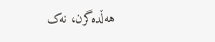هەڵدەگرن، نەک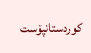کوردستانپۆست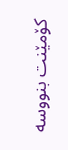کۆمێنت بنووسە